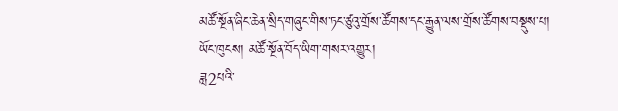མཚོ་སྔོན་ཞིང་ཆེན་སྲིད་གཞུང་གིས་ཏང་ཙུའུ་གྲོས་ཚོགས་དང་རྒྱུན་ལས་གྲོས་ཚོགས་བསྡུས་པ།
ཡོང་ཁུངས། མཚོ་སྔོན་བོད་ཡིག་གསར་འགྱུར།
ཟླ2པའི་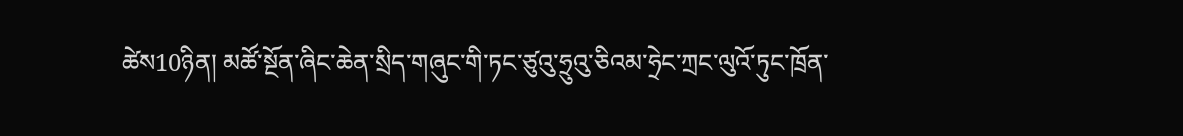ཚེས10ཉིན། མཚོ་སྔོན་ཞིང་ཆེན་སྲིད་གཞུང་གི་ཏང་ཙུའུ་ཧྲུའུ་ཅིའམ་ཧྲེང་ཀྲང་ལུའོ་ཏུང་ཁྲོན་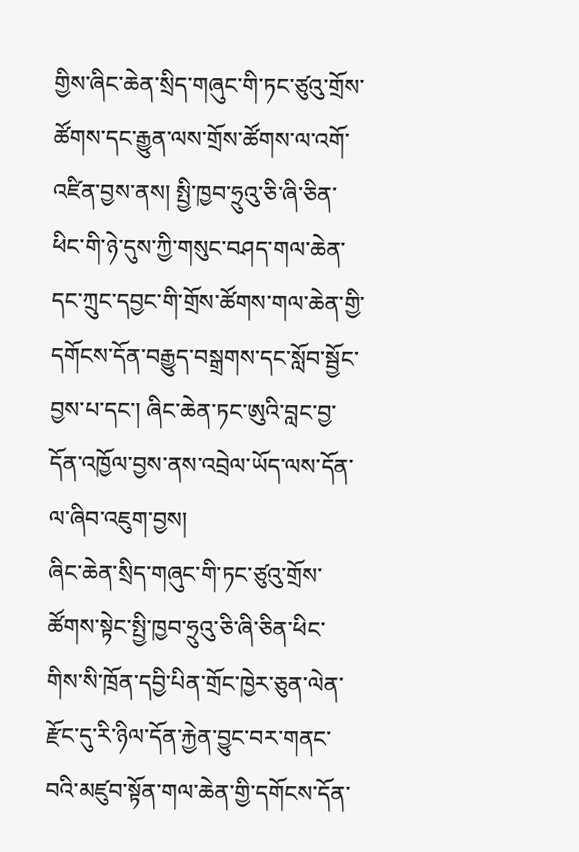གྱིས་ཞིང་ཆེན་སྲིད་གཞུང་གི་ཏང་ཙུའུ་གྲོས་ཚོགས་དང་རྒྱུན་ལས་གྲོས་ཚོགས་ལ་འགོ་འཛིན་བྱས་ནས། སྤྱི་ཁྱབ་ཧྲུའུ་ཅི་ཞི་ཅིན་ཕིང་གི་ཉེ་དུས་ཀྱི་གསུང་བཤད་གལ་ཆེན་དང་ཀྲུང་དབྱང་གི་གྲོས་ཚོགས་གལ་ཆེན་གྱི་དགོངས་དོན་བརྒྱུད་བསྒྲགས་དང་སློབ་སྦྱོང་བྱས་པ་དང་། ཞིང་ཆེན་ཏང་ཨུའི་བླང་བྱ་དོན་འཁྱོལ་བྱས་ནས་འབྲེལ་ཡོད་ལས་དོན་ལ་ཞིབ་འཇུག་བྱས།
ཞིང་ཆེན་སྲིད་གཞུང་གི་ཏང་ཙུའུ་གྲོས་ཚོགས་སྟེང་སྤྱི་ཁྱབ་ཧྲུའུ་ཅི་ཞི་ཅིན་ཕིང་གིས་སི་ཁྲོན་དབྱི་པིན་གྲོང་ཁྱེར་ཅུན་ལེན་རྫོང་དུ་རི་ཉིལ་དོན་རྐྱེན་བྱུང་བར་གནང་བའི་མཛུབ་སྟོན་གལ་ཆེན་གྱི་དགོངས་དོན་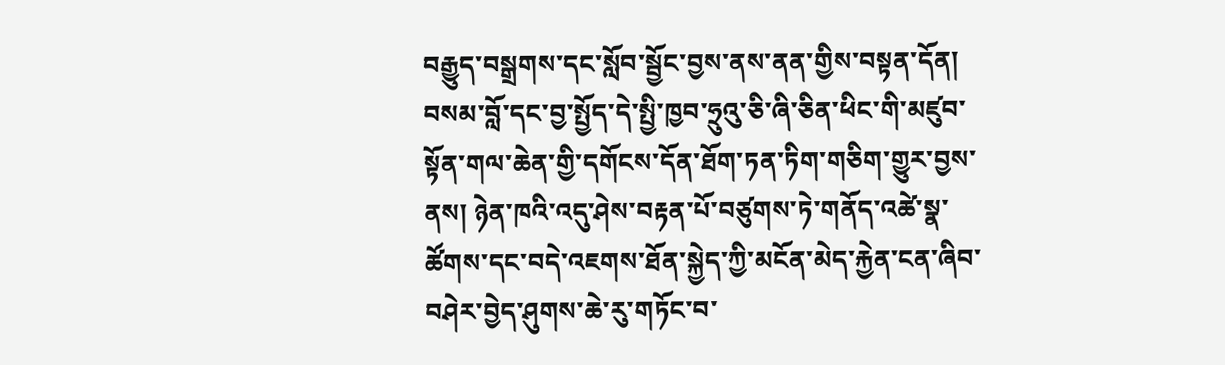བརྒྱུད་བསྒྲགས་དང་སློབ་སྦྱོང་བྱས་ནས་ནན་གྱིས་བསྟན་དོན། བསམ་བློ་དང་བྱ་སྤྱོད་དེ་སྤྱི་ཁྱབ་ཧྲུའུ་ཅི་ཞི་ཅིན་ཕིང་གི་མཛུབ་སྟོན་གལ་ཆེན་གྱི་དགོངས་དོན་ཐོག་ཏན་ཏིག་གཅིག་གྱུར་བྱས་ནས། ཉེན་ཁའི་འདུ་ཤེས་བརྟན་པོ་བཙུགས་ཏེ་གནོད་འཚེ་སྣ་ཚོགས་དང་བདེ་འཇགས་ཐོན་སྐྱེད་ཀྱི་མངོན་མེད་རྐྱེན་ངན་ཞིབ་བཤེར་བྱེད་ཤུགས་ཆེ་རུ་གཏོང་བ་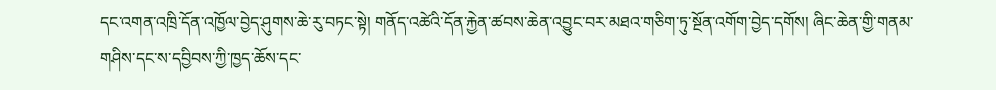དང་འགན་འཁྲི་དོན་འཁྱོལ་བྱེད་ཤུགས་ཆེ་རུ་བཏང་སྟེ། གནོད་འཚེའི་དོན་རྐྱེན་ཚབས་ཆེན་འབྱུང་བར་མཐའ་གཅིག་ཏུ་སྔོན་འགོག་བྱེད་དགོས། ཞིང་ཆེན་གྱི་གནམ་གཤིས་དང་ས་དབྱིབས་ཀྱི་ཁྱད་ཆོས་དང་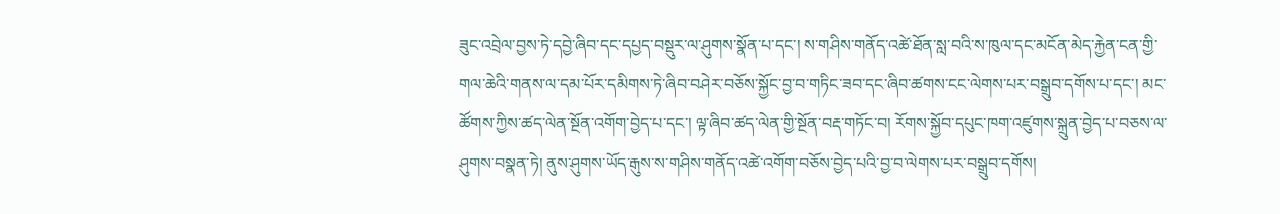ཟུང་འབྲེལ་བྱས་ཏེ་དབྱེ་ཞིབ་དང་དཔྱད་བསྡུར་ལ་ཤུགས་སྣོན་པ་དང་། ས་གཤིས་གནོད་འཚེ་ཐོན་སླ་བའི་ས་ཁུལ་དང་མངོན་མེད་རྐྱེན་ངན་གྱི་གལ་ཆེའི་གནས་ལ་དམ་པོར་དམིགས་ཏེ་ཞིབ་བཤེར་བཅོས་སྐྱོང་བྱ་བ་གཏིང་ཟབ་དང་ཞིབ་ཚགས་ངང་ལེགས་པར་བསྒྲུབ་དགོས་པ་དང་། མང་ཚོགས་ཀྱིས་ཚད་ལེན་སྔོན་འགོག་བྱེད་པ་དང་། ལྟ་ཞིབ་ཚད་ལེན་གྱི་སྔོན་བརྡ་གཏོང་བ། རོགས་སྐྱོབ་དཔུང་ཁག་འཛུགས་སྐྲུན་བྱེད་པ་བཅས་ལ་ཤུགས་བསྣན་ཏེ། ནུས་ཤུགས་ཡོད་རྒུས་ས་གཤིས་གནོད་འཚེ་འགོག་བཅོས་བྱེད་པའི་བྱ་བ་ལེགས་པར་བསྒྲུབ་དགོས།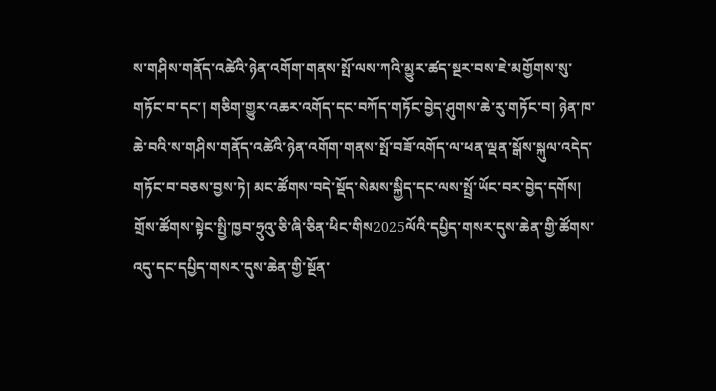ས་གཤིས་གནོད་འཚེའི་ཉེན་འགོག་གནས་སྤོ་ལས་ཀའི་མྱུར་ཚད་སྔར་བས་ཇེ་མགྱོགས་སུ་གཏོང་བ་དང་། གཅིག་གྱུར་འཆར་འགོད་དང་བཀོད་གཏོང་བྱེད་ཤུགས་ཆེ་རུ་གཏོང་བ། ཉེན་ཁ་ཆེ་བའི་ས་གཤིས་གནོད་འཚེའི་ཉེན་འགོག་གནས་སྤོ་བཟོ་འགོད་ལ་ཕན་ལྡན་སྒོས་སྐུལ་འདེད་གཏོང་བ་བཅས་བྱས་ཏེ། མང་ཚོགས་བདེ་སྡོད་སེམས་སྐྱིད་དང་ལས་སྤྲོ་ཡོང་བར་བྱེད་དགོས།
གྲོས་ཚོགས་སྟེང་སྤྱི་ཁྱབ་ཧྲུའུ་ཅི་ཞི་ཅིན་ཕིང་གིས2025ལོའི་དཔྱིད་གསར་དུས་ཆེན་གྱི་ཚོགས་འདུ་དང་དཔྱིད་གསར་དུས་ཆེན་གྱི་སྔོན་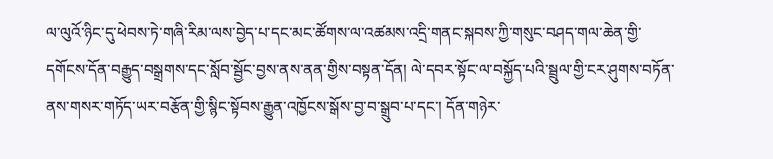ལ་ལུའོ་ཉིང་དུ་ཕེབས་ཏེ་གཞི་རིམ་ལས་བྱེད་པ་དང་མང་ཚོགས་ལ་འཚམས་འདྲི་གནང་སྐབས་ཀྱི་གསུང་བཤད་གལ་ཆེན་གྱི་དགོངས་དོན་བརྒྱུད་བསྒྲགས་དང་སློབ་སྦྱོང་བྱས་ནས་ནན་གྱིས་བསྟན་དོན། ལེ་དབར་སྟོང་ལ་བསྐྱོད་པའི་སྦྲུལ་གྱི་ངར་ཤུགས་བཏོན་ནས་གསར་གཏོད་ཡར་བརྩོན་གྱི་སྙིང་སྟོབས་རྒྱུན་འཁྱོངས་སྒོས་བྱ་བ་སྒྲུབ་པ་དང་། དོན་གཉེར་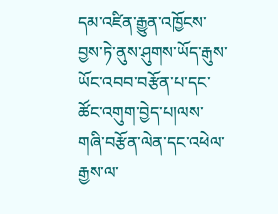དམ་འཛིན་རྒྱུན་འཁྱོངས་བྱས་ཏེ་ནུས་ཤུགས་ཡོད་རྒུས་ཡོང་འབབ་བརྩོན་པ་དང་ཚོང་འགུག་བྱེད་པ།ལས་གཞི་བརྩོན་ལེན་དང་འཕེལ་རྒྱས་ལ་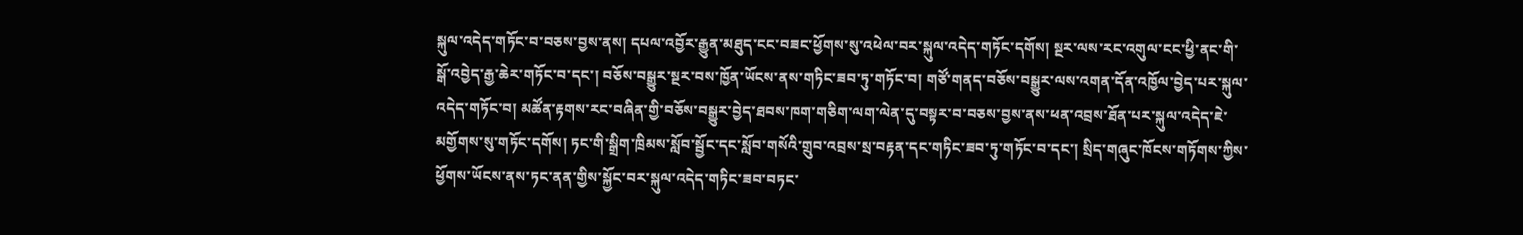སྐུལ་འདེད་གཏོང་བ་བཅས་བྱས་ནས། དཔལ་འབྱོར་རྒྱུན་མཐུད་ངང་བཟང་ཕྱོགས་སུ་འཕེལ་བར་སྐུལ་འདེད་གཏོང་དགོས། སྔར་ལས་རང་འགུལ་ངང་ཕྱི་ནང་གི་སྒོ་འབྱེད་རྒྱ་ཆེར་གཏོང་བ་དང་། བཅོས་བསྒྱུར་སྔར་བས་ཁྱོན་ཡོངས་ནས་གཏིང་ཟབ་ཏུ་གཏོང་བ། གཙོ་གནད་བཅོས་བསྒྱུར་ལས་འགན་དོན་འཁྱོལ་བྱེད་པར་སྐུལ་འདེད་གཏོང་བ། མཚོན་རྟགས་རང་བཞིན་གྱི་བཅོས་བསྒྱུར་བྱེད་ཐབས་ཁག་གཅིག་ལག་ལེན་དུ་བསྟར་བ་བཅས་བྱས་ནས་ཕན་འབྲས་ཐོན་པར་སྐུལ་འདེད་ཇེ་མགྱོགས་སུ་གཏོང་དགོས། ཏང་གི་སྒྲིག་ཁྲིམས་སློབ་སྦྱོང་དང་སློབ་གསོའི་གྲུབ་འབྲས་སྲ་བརྟན་དང་གཏིང་ཟབ་ཏུ་གཏོང་བ་དང་། སྲིད་གཞུང་ཁོངས་གཏོགས་ཀྱིས་ཕྱོགས་ཡོངས་ནས་ཏང་ནན་གྱིས་སྐྱོང་བར་སྐུལ་འདེད་གཏིང་ཟབ་བཏང་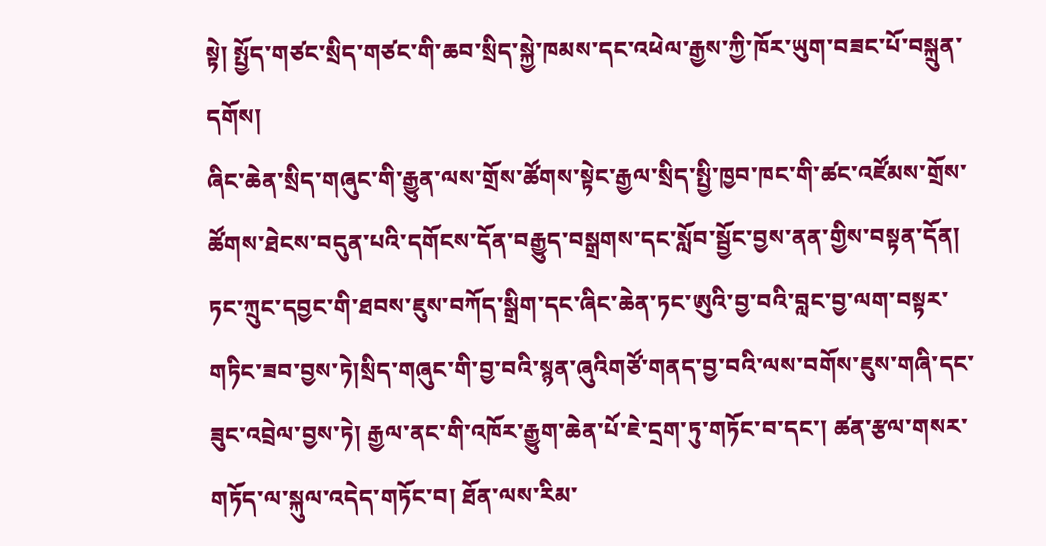སྟེ། སྤྱོད་གཙང་སྲིད་གཙང་གི་ཆབ་སྲིད་སྐྱེ་ཁམས་དང་འཕེལ་རྒྱས་ཀྱི་ཁོར་ཡུག་བཟང་པོ་བསྐྲུན་དགོས།
ཞིང་ཆེན་སྲིད་གཞུང་གི་རྒྱུན་ལས་གྲོས་ཚོགས་སྟེང་རྒྱལ་སྲིད་སྤྱི་ཁྱབ་ཁང་གི་ཚང་འཛོམས་གྲོས་ཚོགས་ཐེངས་བདུན་པའི་དགོངས་དོན་བརྒྱུད་བསྒྲགས་དང་སློབ་སྦྱོང་བྱས་ནན་གྱིས་བསྟན་དོན། ཏང་ཀྲུང་དབྱང་གི་ཐབས་ཇུས་བཀོད་སྒྲིག་དང་ཞིང་ཆེན་ཏང་ཨུའི་བྱ་བའི་བླང་བྱ་ལག་བསྟར་གཏིང་ཟབ་བྱས་ཏེ།སྲིད་གཞུང་གི་བྱ་བའི་སྙན་ཞུའིགཙོ་གནད་བྱ་བའི་ལས་བགོས་ཇུས་གཞི་དང་ཟུང་འབྲེལ་བྱས་ཏེ། རྒྱལ་ནང་གི་འཁོར་རྒྱུག་ཆེན་པོ་ཇེ་དྲག་ཏུ་གཏོང་བ་དང་། ཚན་རྩལ་གསར་གཏོད་ལ་སྐུལ་འདེད་གཏོང་བ། ཐོན་ལས་རིམ་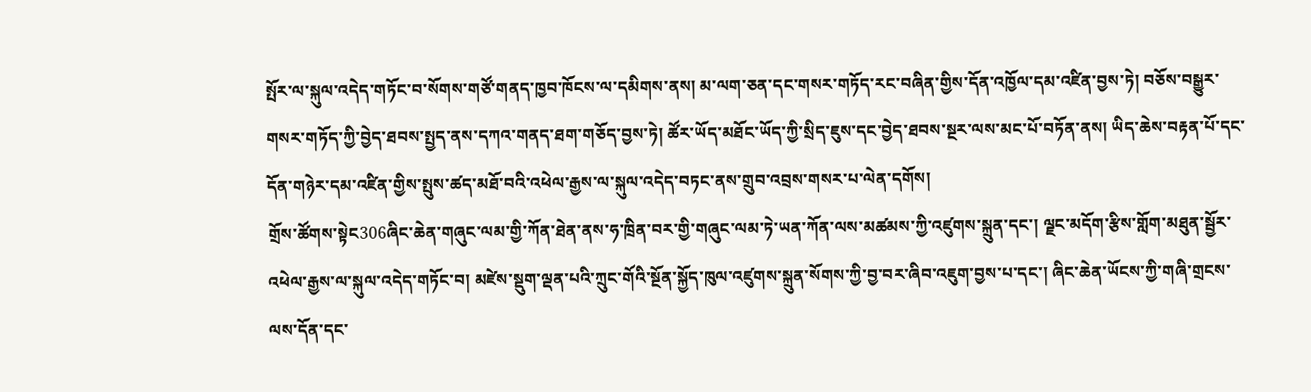སྤོར་ལ་སྐུལ་འདེད་གཏོང་བ་སོགས་གཙོ་གནད་ཁྱབ་ཁོངས་ལ་དམིགས་ནས། མ་ལག་ཅན་དང་གསར་གཏོད་རང་བཞིན་གྱིས་དོན་འཁྱོལ་དམ་འཛིན་བྱས་ཏེ། བཅོས་བསྒྱུར་གསར་གཏོད་ཀྱི་བྱེད་ཐབས་སྤྱད་ནས་དཀའ་གནད་ཐག་གཅོད་བྱས་ཏེ། ཚོར་ཡོད་མཐོང་ཡོད་ཀྱི་སྲིད་ཇུས་དང་བྱེད་ཐབས་སྔར་ལས་མང་པོ་བཏོན་ནས། ཡིད་ཆེས་བརྟན་པོ་དང་དོན་གཉེར་དམ་འཛིན་གྱིས་སྤུས་ཚད་མཐོ་བའི་འཕེལ་རྒྱས་ལ་སྐུལ་འདེད་བཏང་ནས་གྲུབ་འབྲས་གསར་པ་ལེན་དགོས།
གྲོས་ཚོགས་སྟེང306ཞིང་ཆེན་གཞུང་ལམ་གྱི་ཀོན་ཐེན་ནས་ཧ་ཁྲིན་བར་གྱི་གཞུང་ལམ་ཏེ་ཡན་ཀོན་ལས་མཚམས་ཀྱི་འཛུགས་སྐྲུན་དང་། ལྗང་མདོག་རྩིས་གློག་མཐུན་སྦྱོར་འཕེལ་རྒྱས་ལ་སྐུལ་འདེད་གཏོང་བ། མཛེས་སྡུག་ལྡན་པའི་ཀྲུང་གོའི་སྔོན་སྐྱོད་ཁུལ་འཛུགས་སྐྲུན་སོགས་ཀྱི་བྱ་བར་ཞིབ་འཇུག་བྱས་པ་དང་། ཞིང་ཆེན་ཡོངས་ཀྱི་གཞི་གྲངས་ལས་དོན་དང་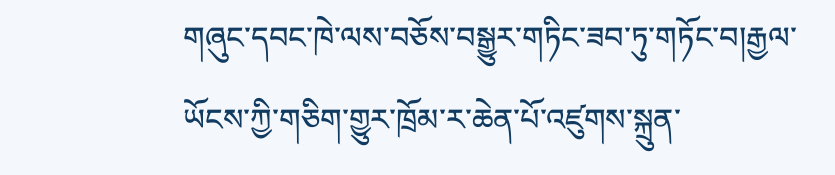གཞུང་དབང་ཁེ་ལས་བཅོས་བསྒྱུར་གཏིང་ཟབ་ཏུ་གཏོང་བ།རྒྱལ་ཡོངས་ཀྱི་གཅིག་གྱུར་ཁྲོམ་ར་ཆེན་པོ་འཛུགས་སྐྲུན་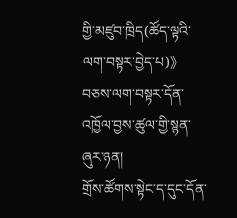གྱི་མཛུབ་ཁྲིད(ཚོད་ལྟའི་ལག་བསྟར་བྱེད་པ)》བཅས་ལག་བསྟར་དོན་འཁྱོལ་བྱས་ཚུལ་གྱི་སྙན་ཞུར་ཉན།
གྲོས་ཚོགས་སྟེང་ད་དུང་དོན་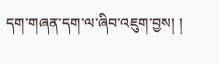དག་གཞན་དག་ལ་ཞིབ་འཇུག་བྱས། །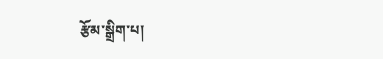རྩོམ་སྒྲིག་པ།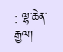: ལྷ་ཆེན་རྒྱལ།